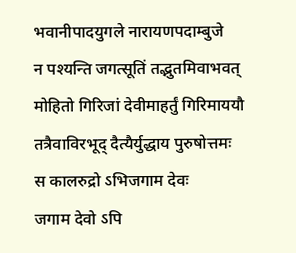भवानीपादयुगले नारायणपदाम्बुजे
न पश्यन्ति जगत्सूतिं तद्भुतमिवाभवत्
मोहितो गिरिजां देवीमाहर्तुं गिरिमाययौ
तत्रैवाविरभूद् दैत्यैर्युद्धाय पुरुषोत्तमः
स कालरुद्रो ऽभिजगाम देवः
जगाम देवो ऽपि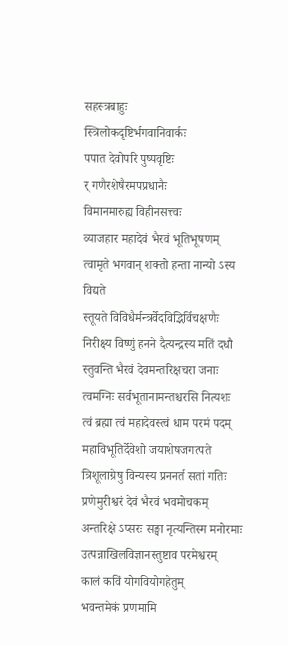सहस्त्रबाहुः
स्त्रिलोकदृष्टिर्भगवानिवार्कः
पपात देवोपरि पुष्पवृष्टिः
र् गणैरशेषैरमपप्रधानैः
विमानमारुह्य विहीनसत्त्वः
व्याजहार महादेवं भैरवं भूतिभूषणम्
त्वामृते भगवान् शक्तो हन्ता नान्यो ऽस्य विद्यते
स्तूयते विविधैर्मन्त्रर्वेदविद्भिर्विचक्षणैः
निरीक्ष्य विष्णुं हनने दैत्यन्द्रस्य मतिं दधौ
स्तुवन्ति भैरवं देवमन्तरिक्षचरा जनाः
त्वमग्निः सर्वभूतानामन्तश्चरसि नित्यशः
त्वं ब्रह्मा त्वं महादेवस्त्वं धाम परमं पदम्
महाविभूतिर्देवेशो जयाशेषजगत्पते
त्रिशूलाग्रेषु विन्यस्य प्रननर्त सतां गतिः
प्रणेमुरीश्वरं देवं भैरवं भवमोचकम्
अन्तरिक्षे ऽप्सरः सङ्घा नृत्यन्तिस्म मनोरमाः
उत्पन्नाखिलविज्ञानस्तुष्टाव परमेश्वरम्
कालं कविं योगवियोगहेतुम्
भवन्तमेकं प्रणमामि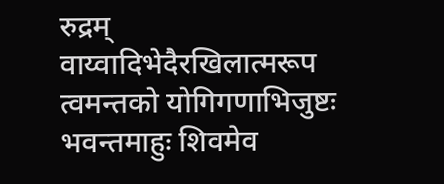रुद्रम्
वाय्वादिभेदैरखिलात्मरूप
त्वमन्तको योगिगणाभिजुष्टः
भवन्तमाहुः शिवमेव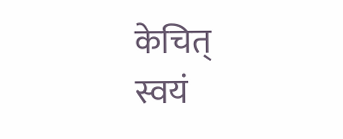केचित्
स्वयं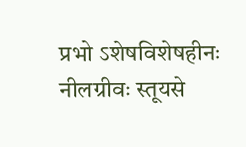प्रभो ऽशेषविशेषहीनः
नीलग्रीवः स्तूयसे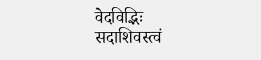वेदविद्भिः
सदाशिवस्त्वं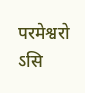परमेश्वरो ऽसि